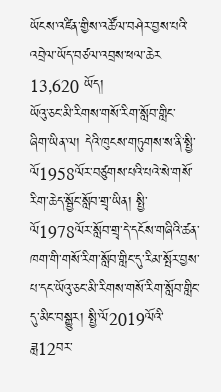ཡོངས་འཛིན་གྱིས་འཚོལ་བཤེར་བྱས་པའི་འབྲེལ་ཡོད་བཙལ་འབྲས་ཕལ་ཆེར 13,620 ཡོད།
ཡོའུ་ཅང་མི་རིགས་གསོ་རིག་སློབ་གླིང་
ཞིག་ཡིན་ལ། དེའི་ཁུངས་གཏུགས་ས་ནི་སྤྱི་ལོ1958ལོར་བཙུགས་པའི་པའེ་སེ་གསོ་རིག་ཆེད་སྦྱོང་སློབ་གྲྭ་ཡིན། སྤྱི་ལོ1978ལོར་སློབ་གྲྭ་དེ་དངོས་གཞིའི་ཚན་ཁག་གི་གསོ་རིག་སློབ་གླིང་དུ་རིམ་སྤོར་བྱས་པ་དང་ཡོའུ་ཅང་མི་རིགས་གསོ་རིག་སློབ་གླིང་དུ་མིང་བསྒྱུར། སྤྱི་ལོ2019ལོའི་ཟླ12བར་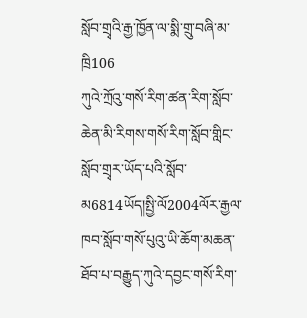སློབ་གྲྭའི་རྒྱ་ཁྱོན་ལ་སྨི་གྲུ་བཞི་མ་ཁྲི106
ཀུའེ་ཀྲོའུ་གསོ་རིག་ཚན་རིག་སློབ་ཆེན་མི་རིགས་གསོ་རིག་སློབ་གླིང་
སློབ་གྲྭར་ཡོད་པའི་སློབ་མ6814ཡོད།སྤྱི་ལོ2004ལོར་རྒྱལ་ཁབ་སློབ་གསོ་པུའུ་ཡི་ཆོག་མཆན་ཐོབ་པ་བརྒྱུད་ཀུའེ་དབྱང་གསོ་རིག་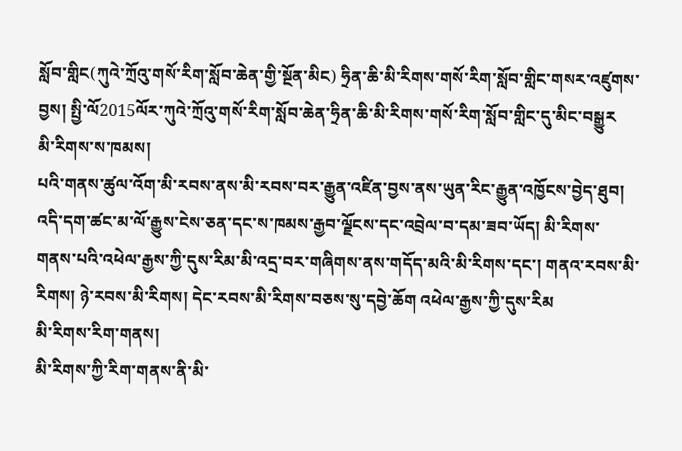སློབ་གླིང(ཀུའེ་ཀྲོའུ་གསོ་རིག་སློབ་ཆེན་གྱི་སྔོན་མིང) ཧྲིན་ཆི་མི་རིགས་གསོ་རིག་སློབ་གླིང་གསར་འཛུགས་བྱས། སྤྱི་ལོ2015ལོར་ཀུའེ་ཀྲོའུ་གསོ་རིག་སློབ་ཆེན་ཧྲིན་ཆི་མི་རིགས་གསོ་རིག་སློབ་གླིང་དུ་མིང་བསྒྱུར
མི་རིགས་ས་ཁམས།
པའི་གནས་ཚུལ་འོག་མི་རབས་ནས་མི་རབས་བར་རྒྱུན་འཛིན་བྱས་ནས་ཡུན་རིང་རྒྱུན་འཁྱོངས་བྱེད་ཐུབ། འདི་དག་ཚང་མ་ལོ་རྒྱུས་ངེས་ཅན་དང་ས་ཁམས་རྒྱབ་ལྗོངས་དང་འབྲེལ་བ་དམ་ཟབ་ཡོད། མི་རིགས་གནས་པའི་འཕེལ་རྒྱས་ཀྱི་དུས་རིམ་མི་འདྲ་བར་གཞིགས་ནས་གདོད་མའི་མི་རིགས་དང་། གནའ་རབས་མི་རིགས། ཉེ་རབས་མི་རིགས། དེང་རབས་མི་རིགས་བཅས་སུ་དབྱེ་ཆོག འཕེལ་རྒྱས་ཀྱི་དུས་རིམ
མི་རིགས་རིག་གནས།
མི་རིགས་ཀྱི་རིག་གནས་ནི་མི་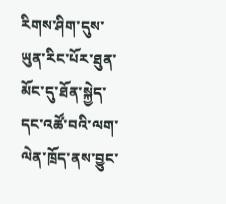རིགས་ཤིག་དུས་ཡུན་རིང་པོར་ཐུན་མོང་དུ་ཐོན་སྐྱེད་དང་འཚོ་བའི་ལག་ལེན་ཁྲོད་ནས་བྱུང་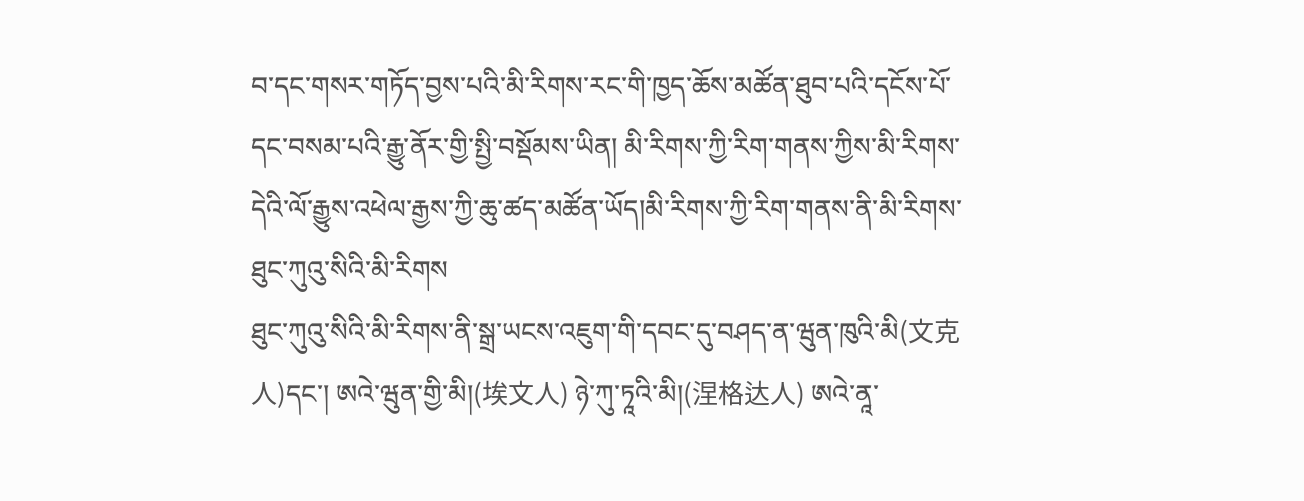བ་དང་གསར་གཏོད་བྱས་པའི་མི་རིགས་རང་གི་ཁྱད་ཆོས་མཚོན་ཐུབ་པའི་དངོས་པོ་དང་བསམ་པའི་རྒྱུ་ནོར་གྱི་སྤྱི་བསྡོམས་ཡིན། མི་རིགས་ཀྱི་རིག་གནས་ཀྱིས་མི་རིགས་དེའི་ལོ་རྒྱུས་འཕེལ་རྒྱས་ཀྱི་ཆུ་ཚད་མཚོན་ཡོད།མི་རིགས་ཀྱི་རིག་གནས་ནི་མི་རིགས་
ཐུང་ཀུའུ་སིའི་མི་རིགས
ཐུང་ཀུའུ་སིའི་མི་རིགས་ནི་སྒྲ་ཡངས་འཇུག་གི་དབང་དུ་བཤད་ན་ཝུན་ཁུའི་མི(文克人)དང་། ཨའེ་ཝུན་གྱི་མི།(埃文人) ཉེ་ཀུ་ཏཱའི་མི།(涅格达人) ཨའེ་ནཱ་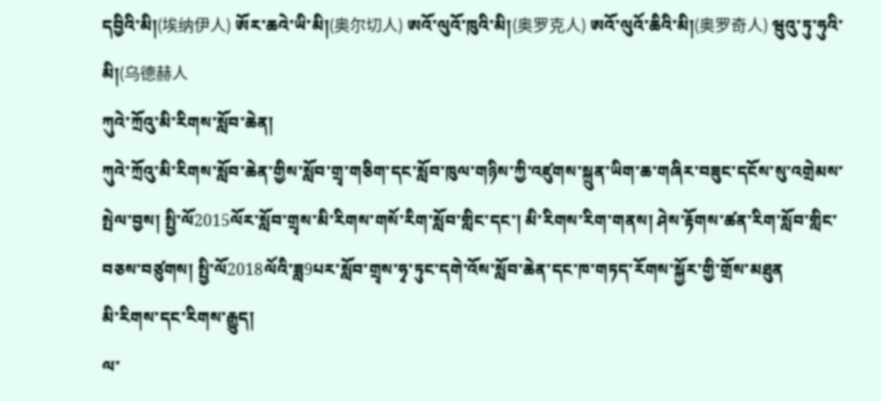དབྱིའི་མི།(埃纳伊人) ཨོར་ཆའེ་ཡི་མི།(奥尔切人) ཨའོ་ལུའོ་ཁུའི་མི།(奥罗克人) ཨའོ་ལུའོ་ཆིའི་མི།(奥罗奇人) ཝུའུ་ཏུ་ཧུའི་མི།(乌德赫人
ཀུའེ་ཀྲོའུ་མི་རིགས་སློབ་ཆེན།
ཀུའེ་ཀྲོའུ་མི་རིགས་སློབ་ཆེན་གྱིས་སློབ་གྲྭ་གཅིག་དང་སློབ་ཁུལ་གཉིས་ཀྱི་འཛུགས་སྐྲུན་ཡིག་ཆ་གཞིར་བཟུང་དངོས་སུ་འགྲེམས་སྤེལ་བྱས། སྤྱི་ལོ2015ལོར་སློབ་གྲྭས་མི་རིགས་གསོ་རིག་སློབ་གླིང་དང་། མི་རིགས་རིག་གནས། ཤེས་རྟོགས་ཚན་རིག་སློབ་གླིང་བཅས་བཙུགས། སྤྱི་ལོ2018ལོའི་ཟླ9པར་སློབ་གྲྭས་ཧྭ་ཏུང་དགེ་འོས་སློབ་ཆེན་དང་ཁ་གཏད་རོགས་སྐྱོར་གྱི་གྲོས་མཐུན
མི་རིགས་དང་རིགས་རྒྱུད།
ལ་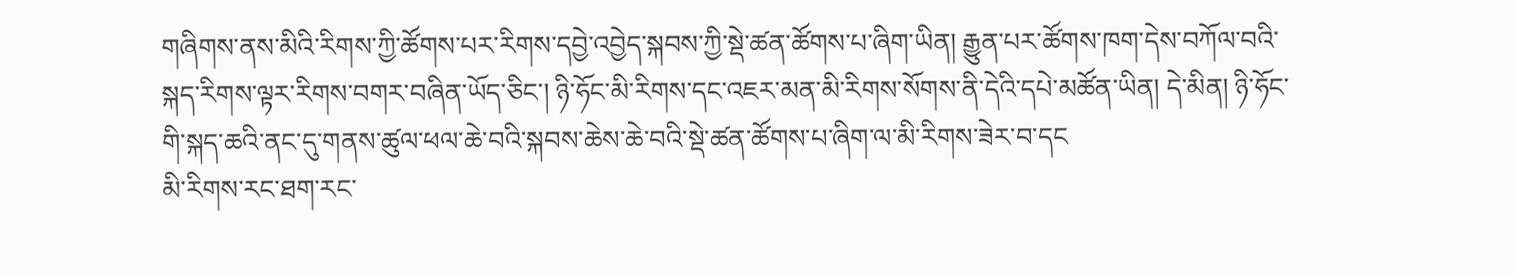གཞིགས་ནས་མིའི་རིགས་ཀྱི་ཚོགས་པར་རིགས་དབྱེ་འབྱེད་སྐབས་ཀྱི་སྡེ་ཚན་ཚོགས་པ་ཞིག་ཡིན། རྒྱུན་པར་ཚོགས་ཁག་དེས་བཀོལ་བའི་སྐད་རིགས་ལྟར་རིགས་བགར་བཞིན་ཡོད་ཅིང་། ཉི་ཧོང་མི་རིགས་དང་འཇར་མན་མི་རིགས་སོགས་ནི་དེའི་དཔེ་མཚོན་ཡིན། དེ་མིན། ཉི་ཧོང་གི་སྐད་ཆའི་ནང་དུ་གནས་ཚུལ་ཕལ་ཆེ་བའི་སྐབས་ཆེས་ཆེ་བའི་སྡེ་ཚན་ཚོགས་པ་ཞིག་ལ་མི་རིགས་ཟེར་བ་དང
མི་རིགས་རང་ཐག་རང་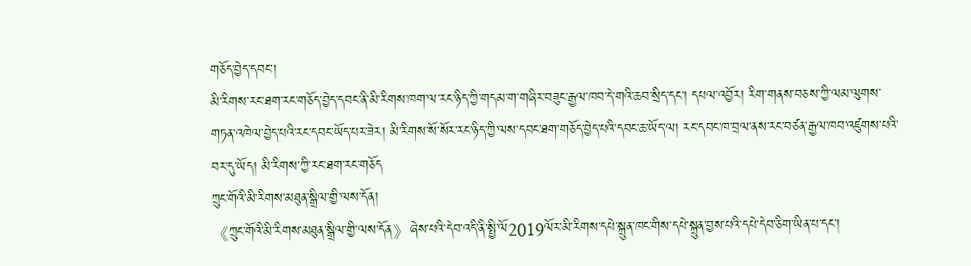གཅོད་བྱེད་དབང་།
མི་རིགས་རང་ཐག་རང་གཅོད་བྱེད་དབང་ནི་མི་རིགས་ཁག་ལ་རང་ཉིད་ཀྱི་གདམ་ག་གཞིར་བཟུང་རྒྱལ་ཁབ་དེ་གའི་ཆབ་སྲིད་དང་། དཔལ་འབྱོར། རིག་གནས་བཅས་ཀྱི་ལམ་ལུགས་གཏན་འཁེལ་བྱེད་པའི་རང་དབང་ཡོད་པར་ཟེར། མི་རིགས་སོ་སོར་རང་ཉིད་ཀྱི་ལས་དབང་ཐག་གཅོད་བྱེད་པའི་དབང་ཆ་ཡོད་ལ། རང་དབང་ཁ་བྲལ་ནས་རང་བཙན་རྒྱལ་ཁབ་འཛུགས་པའི་བར་དུ་ཡོད། མི་རིགས་ཀྱི་རང་ཐག་རང་གཅོད
ཀྲུང་གོའི་མི་རིགས་མཐུན་སྒྲིལ་གྱི་ལས་དོན།
《ཀྲུང་གོའི་མི་རིགས་མཐུན་སྒྲིལ་གྱི་ལས་དོན》ཞེས་པའི་དེབ་འདི་ནི་སྤྱི་ལོ2019ལོར་མི་རིགས་དཔེ་སྐྲུན་ཁང་གིས་དཔེ་སྐྲུན་བྱས་པའི་དཔེ་དེབ་ཅིག་ཡིན་པ་དང་།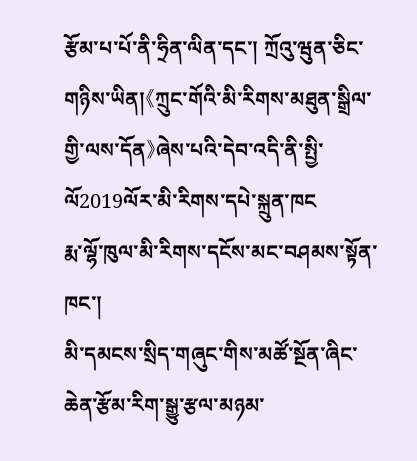རྩོམ་པ་པོ་ནི་ཧྲིན་ལིན་དང་། ཀྲོའུ་ཝུན་ཅིང་གཉིས་ཡིན།《ཀྲུང་གོའི་མི་རིགས་མཐུན་སྒྲིལ་གྱི་ལས་དོན》ཞེས་པའི་དེབ་འདི་ནི་སྤྱི་ལོ2019ལོར་མི་རིགས་དཔེ་སྐྲུན་ཁང
རྨ་ལྷོ་ཁུལ་མི་རིགས་དངོས་མང་བཤམས་སྟོན་ཁང་།
མི་དམངས་སྲིད་གཞུང་གིས་མཚོ་སྔོན་ཞིང་ཆེན་རྩོམ་རིག་སྒྱུ་རྩལ་མཉམ་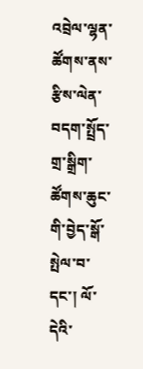འབྲེལ་ལྷན་ཚོགས་ནས་རྩིས་ལེན་བདག་སྤྲོད་གྲ་སྒྲིག་ཚོགས་ཆུང་གི་བྱེད་སྒོ་སྤེལ་བ་དང་། ལོ་དེའི་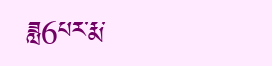ཟླ6པར་རྨ་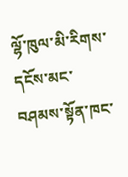ལྷོ་ཁུལ་མི་རིགས་དངོས་མང་བཤམས་སྟོན་ཁང་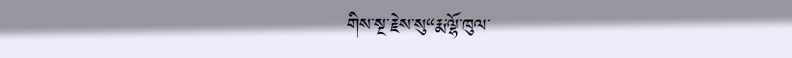གིས་སྔ་རྗེས་སུ“རྨ་ལྷོ་ཁུལ་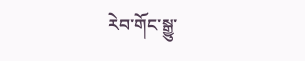རེབ་གོང་སྒྱུ་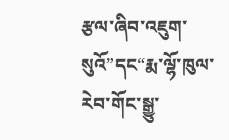རྩལ་ཞིབ་འཇུག་སུའོ”དང“རྨ་ལྷོ་ཁུལ་རེབ་གོང་སྒྱུ་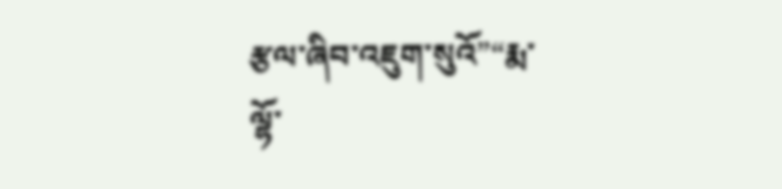རྩལ་ཞིབ་འཇུག་སུའོ”“རྨ་ལྷོ་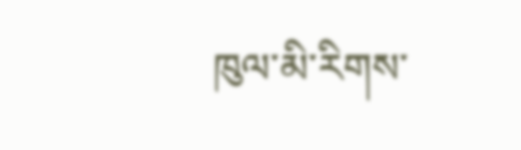ཁུལ་མི་རིགས་